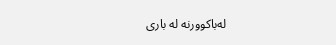له‌باكوورنه‌ له‌ باری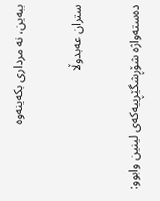ببه‌ین، نه‌ مرداری بكه‌ینه‌وه‌ ‌

ستران عەبدوڵا

ده‌سته‌واژه‌ شۆڕشگێڕییه‌كه‌ی لینین وابوو: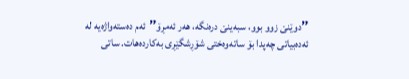״دوێنێ زوو بوو، سبه‌ینێ دره‌نگه‌، هه‌ر ئه‌مڕۆ״ ئه‌م ده‌سته‌واژه‌یه‌ له‌ ئه‌ده‌بیاتی چه‌پدا بۆ ساته‌وه‌ختی شۆڕشگێڕی به‌كارده‌هات. ساتی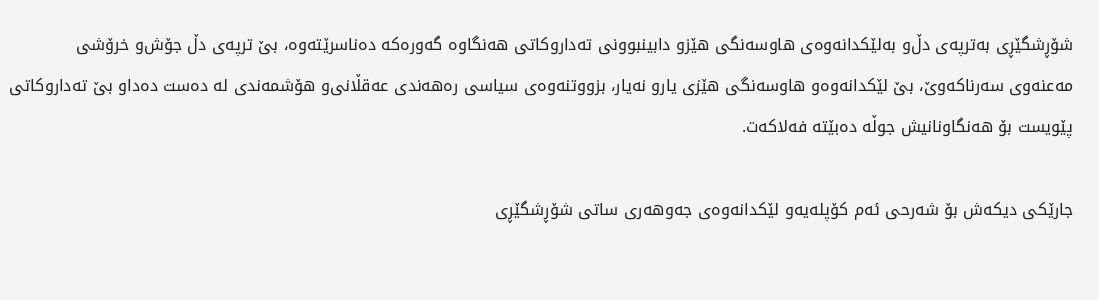شۆڕشگێڕی به‌ترپه‌ی دڵ‌و به‌لێكدانه‌وه‌ی هاوسه‌نگی هێزو دابینبوونی ته‌داروكاتی هه‌نگاوه‌ گه‌وره‌كه‌ ده‌ناسرێته‌وه‌، بێ ترپه‌ی دڵ جۆش‌و خرۆشی مه‌عنه‌وی سه‌رناكه‌وێ، بێ لێكدانه‌وه‌و هاوسه‌نگی هێزی یارو نه‌یار، بزووتنه‌وه‌ی سیاسی ره‌هه‌ندی عه‌قڵانی‌و هۆشمه‌ندی له‌ ده‌ست ده‌داو بێ ته‌داروكاتی پێویست بۆ هه‌نگاونانیش جوڵه‌ ده‌بێته‌ فه‌لاكه‌ت.

جارێكی دیكه‌ش بۆ شه‌رحی ئه‌م كۆپله‌یه‌و لێكدانه‌وه‌ی جه‌وهه‌ری ساتی شۆڕشگێڕی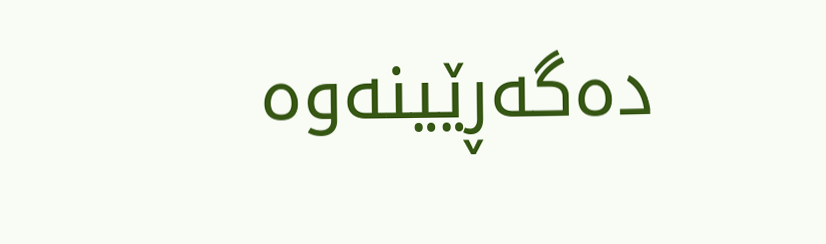ده‌گه‌ڕێینه‌وه‌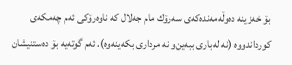بۆ خه‌زینه‌ ده‌وڵه‌مه‌نده‌كه‌ی سه‌رۆك مام جه‌لال كه‌ ناوه‌رۆكی ئه‌م چه‌مكه‌ی كورداندووه‌ (نه‌ له‌باری ببه‌ین‌و نه‌ مرداری بكه‌ینه‌وه‌). ئه‌م گوته‌یه‌ بۆ ده‌ستنیشان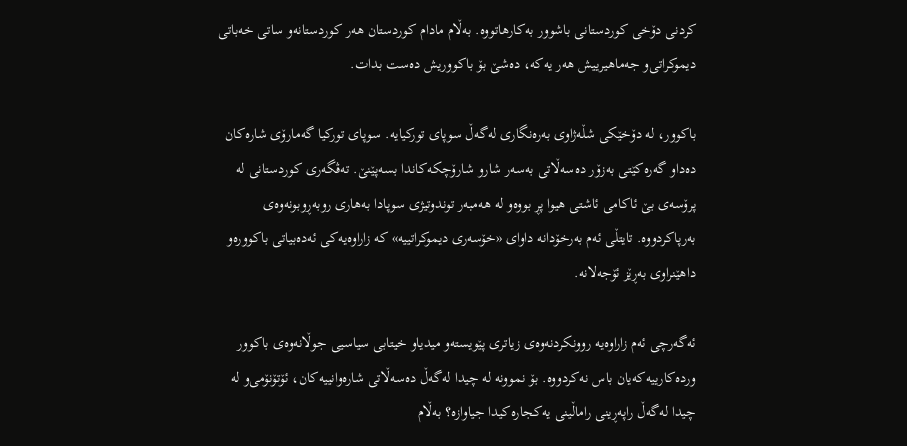كردنی دۆخی كوردستانی باشوور به‌كارهاتووه‌. به‌ڵام مادام كوردستان هه‌ر كوردستانه‌و ساتی خه‌باتی دیموكراتی‌و جه‌ماهیرییش هه‌ر یه‌كه‌، ده‌شێ بۆ باكووریش ده‌ست بدات.

باكوور، له‌ دۆخێكی شڵه‌ژاوی به‌ره‌نگاری له‌گه‌ڵ سوپای توركیایه‌. سوپای توركیا گه‌مارۆی شاره‌كان ده‌داو گه‌ره‌كێتی به‌زۆر ده‌سه‌ڵاتی به‌سه‌ر شارو شارۆچكه‌كاندا بسه‌پێنێ. ته‌ڤگه‌ری كوردستانی له‌ پرۆسه‌ی بێ ئاكامی ئاشتی هیوا پڕ بووه‌و له‌ هه‌مبه‌ر توندوتیژی سوپادا به‌هاری روبه‌ڕوبونه‌وه‌ی به‌رپاكردووه‌. تایتڵی ئه‌م به‌رخۆدانه‌ داوای «خۆسه‌ری دیموكراتییه‌» كه‌ زاراوه‌یه‌كی ئه‌ده‌بیاتی باكووره‌و داهێنراوی به‌ڕێز ئۆجه‌لانه‌.

ئه‌گه‌رچی ئه‌م زاراوه‌یه‌ روونكردنه‌وه‌ی زیاتری پێویسته‌و میدیاو خیتابی سیاسیی جوڵانه‌وه‌ی باكوور ورده‌كارییه‌كه‌یان باس نه‌كردووه‌. بۆ نموونه‌ له‌ چیدا له‌گه‌ڵ ده‌سه‌ڵاتی شاره‌وانییه‌كان، ئۆتۆنۆمی‌و له‌ چیدا له‌گه‌ڵ راپه‌ڕینی راماڵینی یه‌كجاره‌كیدا جیاوازه‌؟ به‌ڵام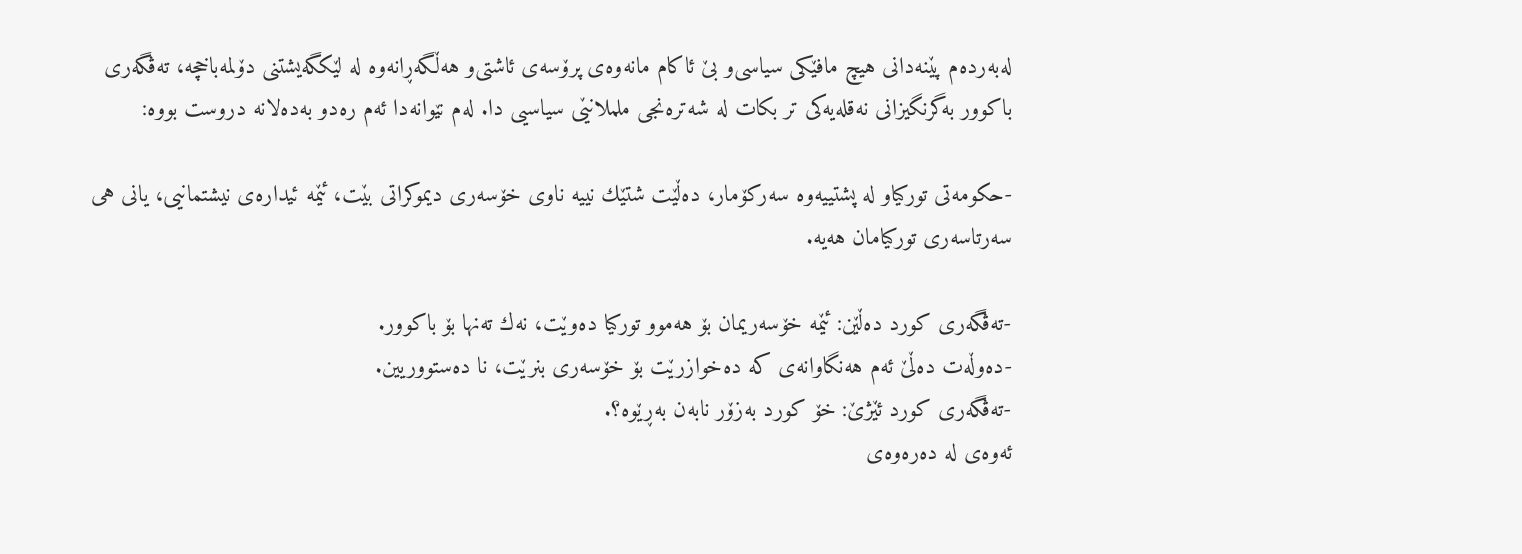له‌به‌رده‌م پێنه‌دانی هیچ مافێكی سیاسی‌و بێ ئاكام مانه‌وه‌ی پرۆسه‌ی ئاشتی‌و هه‌ڵگه‌ڕانه‌وه‌ له‌ لێكگه‌یشتنی دۆلمه‌باخچه‌، ته‌ڤگه‌ری باكوور به‌گرنگیزانی نه‌قله‌یه‌كی تر بكات له‌ شه‌تره‌نجی ململانێی سیاسیی دا. له‌م نێوانه‌دا ئه‌م ره‌دو به‌ده‌لانه‌ دروست بووه‌:

-حكومه‌تی توركیاو له‌ پشتییه‌وه‌ سه‌ركۆمار، ده‌ڵێت شتێك نییه‌ ناوی خۆسه‌ری دیموكراتی بێت، ئێمه‌ ئیداره‌ی نیشتمانیی، یانی هی سه‌رتاسه‌ری توركیامان هه‌یه‌.

-ته‌ڤگه‌ری كورد ده‌ڵێن: ئێمه‌ خۆسه‌ریمان بۆ هه‌موو توركیا ده‌وێت، نه‌ك ته‌نها بۆ باكوور.
-ده‌وڵه‌ت ده‌ڵێ ئه‌م هه‌نگاوانه‌ی كه‌ ده‌خوازرێت بۆ خۆسه‌ری بنرێت، نا ده‌ستووریین.
-ته‌ڤگه‌ری كورد ئێژێ: خۆ كورد به‌زۆر نابه‌ن به‌ڕێوه‌؟.
ئه‌وه‌ی له‌ ده‌ره‌وه‌ی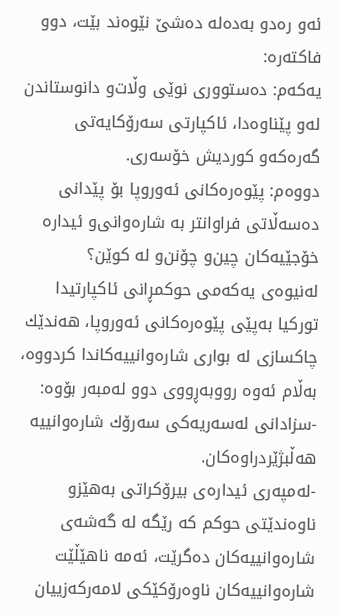ئه‌و ره‌دو به‌ده‌له‌ ده‌شێ نێوه‌ند بێت، دوو فاكته‌ره‌:
یه‌كه‌م: ده‌ستووری نوێی وڵات‌و دانوستاندن له‌و پێناوه‌دا، ئاكپارتی سه‌رۆكایه‌تی گه‌ره‌كه‌و كوردیش خۆسه‌ری.
دووه‌م: پێوه‌ره‌كانی ئه‌وروپا بۆ پێدانی ده‌سه‌ڵاتی فراوانتر به‌ شاره‌وانی‌و ئیداره‌ خۆجێیه‌كان چین‌و چۆنن‌و له‌ كوێن؟
له‌نیوه‌ی یه‌كه‌می حوكمڕانی ئاكپارتیدا توركیا به‌پێی پێوه‌ره‌كانی ئه‌وروپا، هه‌ندێك چاكسازی له‌ بواری شاره‌وانییه‌كاندا كردووه‌، به‌ڵام ئه‌وه‌ رووبه‌ڕووی دوو له‌مبه‌ر بۆوه‌:
-سزادانی له‌سه‌ریه‌كی سه‌رۆك شاره‌وانییه‌ هه‌ڵبژێردراوه‌كان.
-له‌مپه‌ری ئیداره‌ی بیرۆكراتی به‌هێزو ناوه‌ندێتی حوكم كه‌ رێگه‌ له‌ گه‌شه‌ی شاره‌وانییه‌كان ده‌گرێت، ئه‌مه‌ ناهێڵێت شاره‌وانییه‌كان ناوه‌رۆكێكی لامه‌ركه‌زییان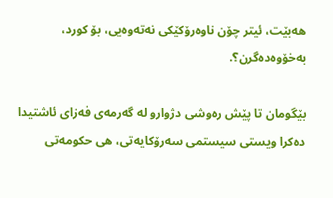هه‌بێت، ئیتر چۆن ناوه‌رۆكێكی نه‌ته‌وه‌یی، بۆ كورد، به‌خۆوه‌ده‌گرن؟.

بێگومان تا پێش ره‌وشی دژوارو له‌ گه‌رمه‌ی فه‌زای ئاشتیدا ده‌كرا ویستی سیستمی سه‌رۆكایه‌تی، هی حكومه‌تی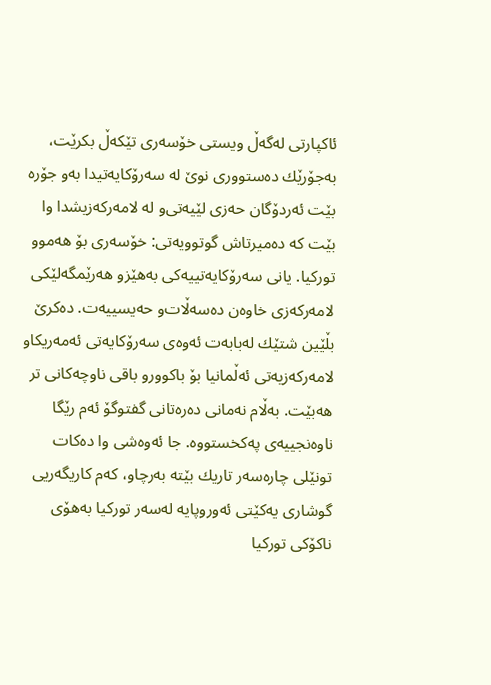ئاكپارتی له‌گه‌ڵ ویستی خۆسه‌ری تێكه‌ڵ بكرێت، به‌جۆرێك ده‌ستووری نوێ له‌ سه‌رۆكایه‌تیدا به‌و جۆره‌ بێت ئه‌ردۆگان حه‌زی لێیه‌تی‌و له‌ لامه‌ركه‌زیشدا وا بێت كه‌ ده‌میرتاش گوتوویه‌تی: خۆسه‌ری بۆ هه‌موو توركیا. یانی سه‌رۆكایه‌تییه‌كی به‌هێزو هه‌رێمگه‌لێكی لامه‌ركه‌زی خاوه‌ن ده‌سه‌ڵات‌و حه‌یسییه‌ت. ده‌كرێ بڵێین شتێك له‌بابه‌ت ئه‌وه‌ی سه‌رۆكایه‌تی ئه‌مه‌ریكاو لامه‌ركه‌زیه‌تی ئه‌ڵمانیا بۆ باكوورو باقی ناوچه‌كانی تر هه‌بێت. به‌ڵام نه‌مانی ده‌ره‌تانی گفتوگۆ ئه‌م رێگا ناوه‌نجییه‌ی په‌كخستووه‌. جا ئه‌وه‌شی وا ده‌كات تونێلی چاره‌سه‌ر تاریك بێته‌ به‌رچاو، كه‌م كاریگه‌ریی گوشاری یه‌كێتی ئه‌وروپایه‌ له‌سه‌ر توركیا به‌هۆی ناكۆكی توركیا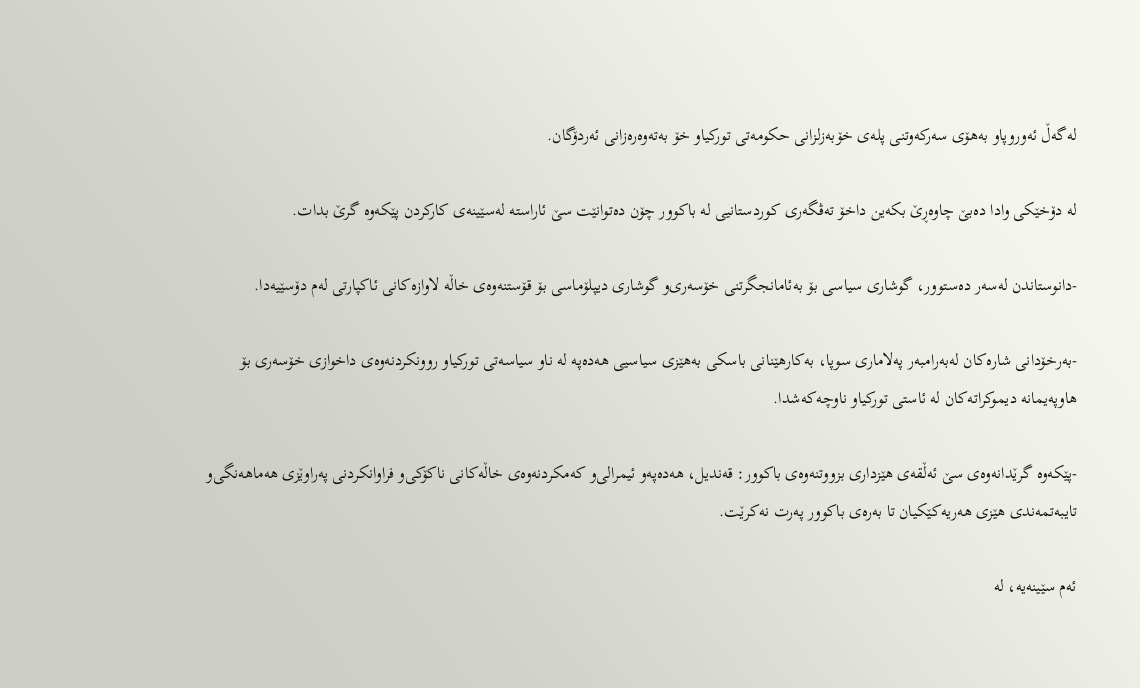له‌گه‌ڵ ئه‌وروپاو به‌هۆی سه‌ركه‌وتنی پله‌ی خۆبه‌زلزانی حكومه‌تی توركیاو خۆ به‌ته‌وه‌ره‌زانی ئه‌ردۆگان.

له‌ دۆخێكی وادا ده‌بێ چاوه‌ڕێ بكه‌ین داخۆ ته‌ڤگه‌ری كوردستانیی له‌ باكوور چۆن ده‌توانێت سێ ئاراسته‌ له‌سێینه‌ی كاركردن پێكه‌وه‌ گرێ بدات.

-دانوستاندن له‌سه‌ر ده‌ستوور، گوشاری سیاسی بۆ به‌ئامانجگرتنی خۆسه‌ری‌و گوشاری دیپلۆماسی بۆ قۆستنه‌وه‌ی خاڵه‌ لاوازه‌كانی ئاكپارتی له‌م دۆسێیه‌دا.

-به‌رخۆدانی شاره‌كان له‌به‌رامبه‌ر په‌لاماری سوپا، به‌كارهێنانی باسكی به‌هێزی سیاسیی هه‌ده‌په‌ له‌ ناو سیاسه‌تی توركیاو روونكردنه‌وه‌ی داخوازی خۆسه‌ری بۆ هاوپه‌یمانه‌ دیموكراته‌كان له‌ ئاستی توركیاو ناوچه‌كه‌شدا.

-پێكه‌وه‌ گرێدانه‌وه‌ی سێ ئه‌ڵقه‌ی هێزداری بزووتنه‌وه‌ی باكوور: قه‌ندیل، هه‌ده‌په‌و ئیمرالی‌و كه‌مكردنه‌وه‌ی خاڵه‌كانی ناكۆكی‌و فراوانكردنی په‌راوێزی هه‌ماهه‌نگی‌و تایبه‌تمه‌ندی هێزی هه‌ریه‌كێكیان تا به‌ره‌ی باكوور په‌رت نه‌كرێت.

ئه‌م سێینه‌یه‌، له‌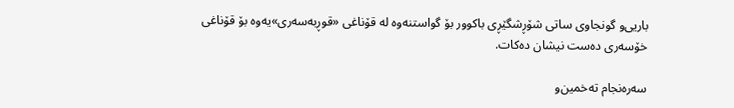باریی‌و گونجاوی ساتی شۆڕشگێڕی باكوور بۆ گواستنه‌وه‌ له‌ قۆناغی «قوڕبه‌سه‌ری»یه‌وه‌ بۆ قۆناغی خۆسه‌ری ده‌ست نیشان ده‌كات.

سه‌ره‌نجام ته‌خمین‌و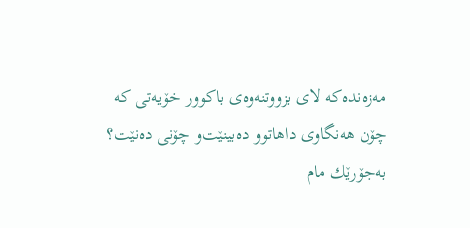مه‌زه‌نده‌كه‌ لای بزووتنه‌وه‌ی باكوور خۆیه‌تی كه‌ چۆن هه‌نگاوی داهاتوو ده‌بینێت‌و چۆنی ده‌نێت؟ به‌جۆرێك مام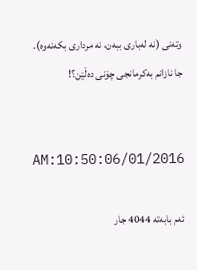وته‌نی (نه‌ له‌باری ببه‌ن، نه‌ مرداری بكه‌نه‌وه‌).
جا نازانم به‌كرمانجی چۆنی ده‌ڵێن؟!


AM:10:50:06/01/2016

ئه‌م بابه‌ته 4044 جار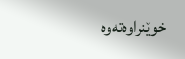خوێنراوه‌ته‌وه‌‌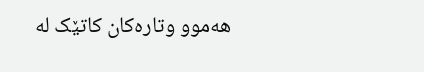هەموو وتارەکان کاتێک لە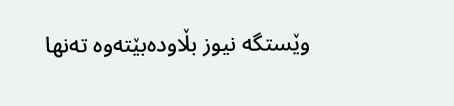وێستگە نیوز بڵاودەبێتەوە تەنها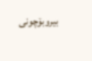بیروبۆچونی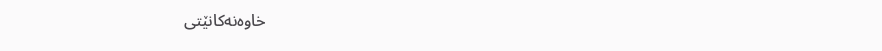خاوەنەکانێتی